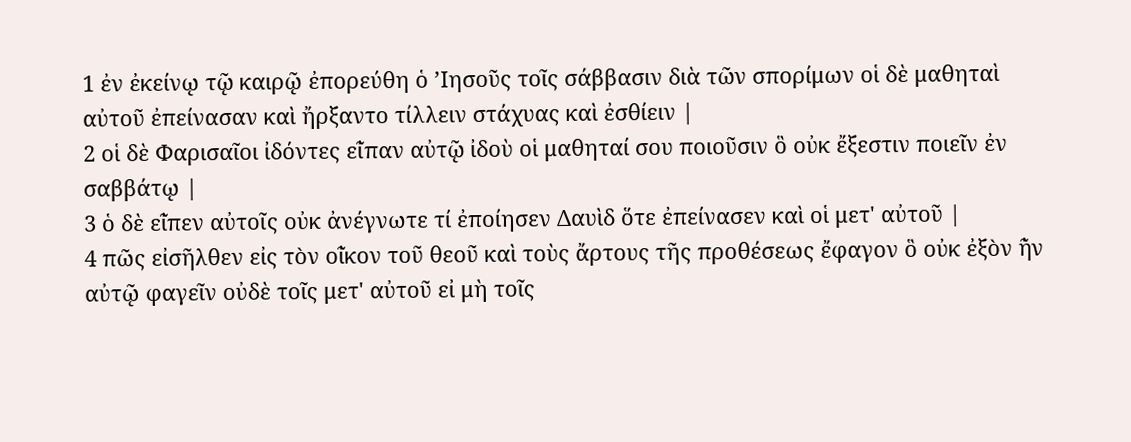1 ἐν ἐκείνω̨ τω̨̃ καιρω̨̃ ἐπορεύθη ὁ ’Ιησου̃ς τοι̃ς σάββασιν διὰ τω̃ν σπορίμων οἱ δὲ μαθηταὶ αὐτου̃ ἐπείνασαν καὶ ἤρξαντο τίλλειν στάχυας καὶ ἐσθίειν |
2 οἱ δὲ Φαρισαι̃οι ἰδόντες εἰ̃παν αὐτω̨̃ ἰδοὺ οἱ μαθηταί σου ποιου̃σιν ὃ οὐκ ἔξεστιν ποιει̃ν ἐν σαββάτω̨ |
3 ὁ δὲ εἰ̃πεν αὐτοι̃ς οὐκ ἀνέγνωτε τί ἐποίησεν Δαυὶδ ὅτε ἐπείνασεν καὶ οἱ μετ' αὐτου̃ |
4 πω̃ς εἰση̃λθεν εἰς τòν οἰ̃κον του̃ θεου̃ καὶ τοὺς ἄρτους τη̃ς προθέσεως ἔφαγον ὃ οὐκ ἐξòν ἠ̃ν αὐτω̨̃ φαγει̃ν οὐδὲ τοι̃ς μετ' αὐτου̃ εἰ μὴ τοι̃ς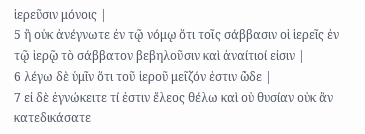ἱερευ̃σιν μόνοις |
5 ἢ οὐκ ἀνέγνωτε ἐν τω̨̃ νόμω̨ ὅτι τοι̃ς σάββασιν οἱ ἱερει̃ς ἐν τω̨̃ ἱερω̨̃ τò σάββατον βεβηλου̃σιν καὶ ἀναίτιοί εἰσιν |
6 λέγω δὲ ὑμι̃ν ὅτι του̃ ἱερου̃ μει̃ζόν ἐστιν ὡ̃δε |
7 εἰ δὲ ἐγνώκειτε τί ἐστιν ἔλεος θέλω καὶ οὐ θυσίαν οὐκ ἂν κατεδικάσατε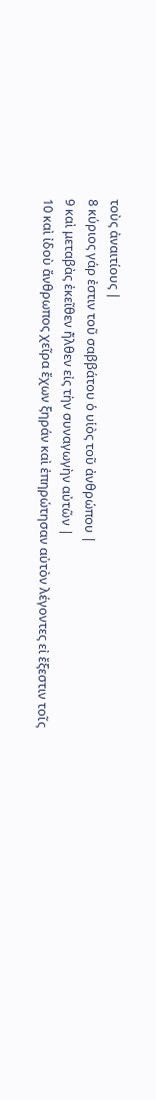τοὺς ἀναιτίους |
8 κύριος γάρ ἐστιν του̃ σαββάτου ὁ υἱòς του̃ ἀνθρώπου |
9 καὶ μεταβὰς ἐκει̃θεν ἠ̃λθεν εἰς τὴν συναγωγὴν αὐτω̃ν |
10 καὶ ἰδοὺ ἄνθρωπος χει̃ρα ἔχων ξηράν καὶ ἐπηρώτησαν αὐτòν λέγοντες εἰ ἔξεστιν τοι̃ς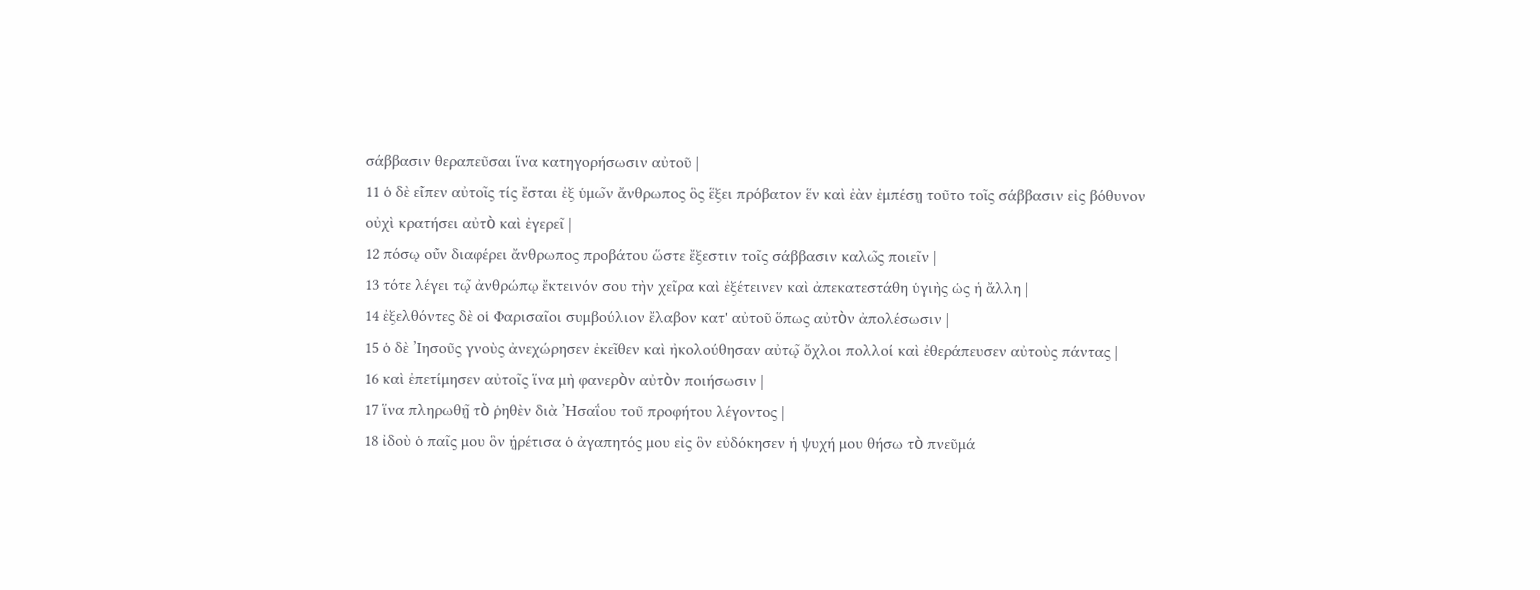σάββασιν θεραπευ̃σαι ἵνα κατηγορήσωσιν αὐτου̃ |
11 ὁ δὲ εἰ̃πεν αὐτοι̃ς τίς ἔσται ἐξ ὑμω̃ν ἄνθρωπος ὃς ἕξει πρόβατον ἕν καὶ ἐὰν ἐμπέση̨ του̃το τοι̃ς σάββασιν εἰς βόθυνον οὐχὶ κρατήσει αὐτò καὶ ἐγερει̃ |
12 πόσω̨ οὐ̃ν διαφέρει ἄνθρωπος προβάτου ὥστε ἔξεστιν τοι̃ς σάββασιν καλω̃ς ποιει̃ν |
13 τότε λέγει τω̨̃ ἀνθρώπω̨ ἔκτεινόν σου τὴν χει̃ρα καὶ ἐξέτεινεν καὶ ἀπεκατεστάθη ὑγιὴς ὡς ἡ ἄλλη |
14 ἐξελθόντες δὲ οἱ Φαρισαι̃οι συμβούλιον ἔλαβον κατ' αὐτου̃ ὅπως αὐτòν ἀπολέσωσιν |
15 ὁ δὲ ’Ιησου̃ς γνοὺς ἀνεχώρησεν ἐκει̃θεν καὶ ἠκολούθησαν αὐτω̨̃ ὄχλοι πολλοί καὶ ἐθεράπευσεν αὐτοὺς πάντας |
16 καὶ ἐπετίμησεν αὐτοι̃ς ἵνα μὴ φανερòν αὐτòν ποιήσωσιν |
17 ἵνα πληρωθη̨̃ τò ῥηθὲν διὰ ’Ησαΐου του̃ προφήτου λέγοντος |
18 ἰδοὺ ὁ παι̃ς μου ὃν ἡ̨ρέτισα ὁ ἀγαπητός μου εἰς ὃν εὐδόκησεν ἡ ψυχή μου θήσω τò πνευ̃μά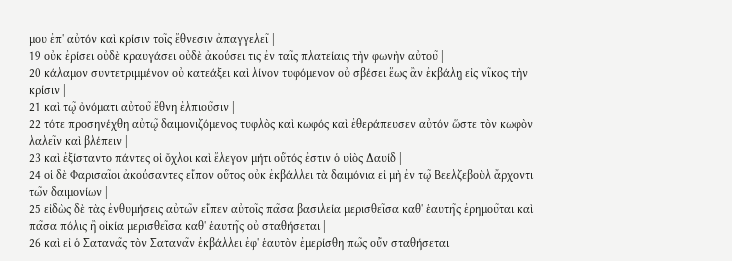μου ἐπ' αὐτόν καὶ κρίσιν τοι̃ς ἔθνεσιν ἀπαγγελει̃ |
19 οὐκ ἐρίσει οὐδὲ κραυγάσει οὐδὲ ἀκούσει τις ἐν ται̃ς πλατείαις τὴν φωνὴν αὐτου̃ |
20 κάλαμον συντετριμμένον οὐ κατεάξει καὶ λίνον τυφόμενον οὐ σβέσει ἕως ἂν ἐκβάλη̨ εἰς νι̃κος τὴν κρίσιν |
21 καὶ τω̨̃ ὀνόματι αὐτου̃ ἔθνη ἐλπιου̃σιν |
22 τότε προσηνέχθη αὐτω̨̃ δαιμονιζόμενος τυφλòς καὶ κωφός καὶ ἐθεράπευσεν αὐτόν ὥστε τòν κωφòν λαλει̃ν καὶ βλέπειν |
23 καὶ ἐξίσταντο πάντες οἱ ὄχλοι καὶ ἔλεγον μήτι οὑ̃τός ἐστιν ὁ υἱòς Δαυίδ |
24 οἱ δὲ Φαρισαι̃οι ἀκούσαντες εἰ̃πον οὑ̃τος οὐκ ἐκβάλλει τὰ δαιμόνια εἰ μὴ ἐν τω̨̃ Βεελζεβοὺλ ἄρχοντι τω̃ν δαιμονίων |
25 εἰδὼς δὲ τὰς ἐνθυμήσεις αὐτω̃ν εἰ̃πεν αὐτοι̃ς πα̃σα βασιλεία μερισθει̃σα καθ' ἑαυτη̃ς ἐρημου̃ται καὶ πα̃σα πόλις ἢ οἰκία μερισθει̃σα καθ' ἑαυτη̃ς οὐ σταθήσεται |
26 καὶ εἰ ὁ Σατανα̃ς τòν Σατανα̃ν ἐκβάλλει ἐφ' ἑαυτòν ἐμερίσθη πω̃ς οὐ̃ν σταθήσεται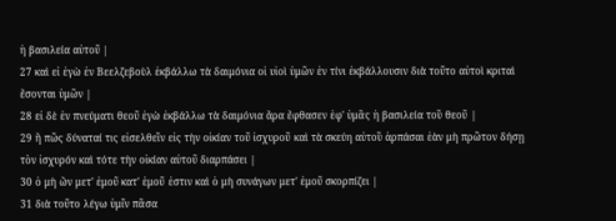ἡ βασιλεία αὐτου̃ |
27 καὶ εἰ ἐγὼ ἐν Βεελζεβοὺλ ἐκβάλλω τὰ δαιμόνια οἱ υἱοὶ ὑμω̃ν ἐν τίνι ἐκβάλλουσιν διὰ του̃το αὐτοὶ κριταὶ ἔσονται ὑμω̃ν |
28 εἰ δὲ ἐν πνεύματι θεου̃ ἐγὼ ἐκβάλλω τὰ δαιμόνια ἄρα ἔφθασεν ἐφ' ὑμα̃ς ἡ βασιλεία του̃ θεου̃ |
29 ἢ πω̃ς δύναταί τις εἰσελθει̃ν εἰς τὴν οἰκίαν του̃ ἰσχυρου̃ καὶ τὰ σκεύη αὐτου̃ ἁρπάσαι ἐὰν μὴ πρω̃τον δήση̨ τòν ἰσχυρόν καὶ τότε τὴν οἰκίαν αὐτου̃ διαρπάσει |
30 ὁ μὴ ὢν μετ' ἐμου̃ κατ' ἐμου̃ ἐστιν καὶ ὁ μὴ συνάγων μετ' ἐμου̃ σκορπίζει |
31 διὰ του̃το λέγω ὑμι̃ν πα̃σα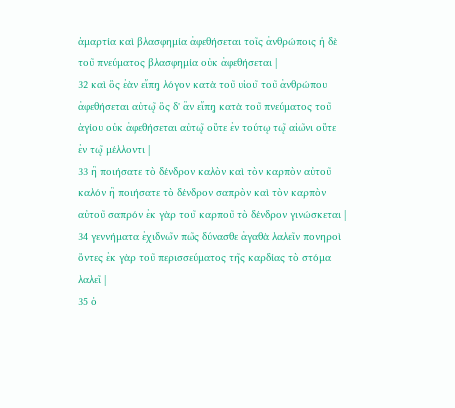ἁμαρτία καὶ βλασφημία ἀφεθήσεται τοι̃ς ἀνθρώποις ἡ δὲ του̃ πνεύματος βλασφημία οὐκ ἀφεθήσεται |
32 καὶ ὃς ἐὰν εἴπη̨ λόγον κατὰ του̃ υἱου̃ του̃ ἀνθρώπου ἀφεθήσεται αὐτω̨̃ ὃς δ' ἂν εἴπη̨ κατὰ του̃ πνεύματος του̃ ἁγίου οὐκ ἀφεθήσεται αὐτω̨̃ οὔτε ἐν τούτω̨ τω̨̃ αἰω̃νι οὔτε ἐν τω̨̃ μέλλοντι |
33 ἢ ποιήσατε τò δένδρον καλòν καὶ τòν καρπòν αὐτου̃ καλόν ἢ ποιήσατε τò δένδρον σαπρòν καὶ τòν καρπòν αὐτου̃ σαπρόν ἐκ γὰρ του̃ καρπου̃ τò δένδρον γινώσκεται |
34 γεννήματα ἐχιδνω̃ν πω̃ς δύνασθε ἀγαθὰ λαλει̃ν πονηροὶ ὄντες ἐκ γὰρ του̃ περισσεύματος τη̃ς καρδίας τò στόμα λαλει̃ |
35 ὁ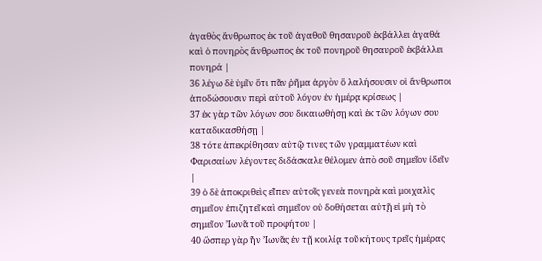ἀγαθòς ἄνθρωπος ἐκ του̃ ἀγαθου̃ θησαυρου̃ ἐκβάλλει ἀγαθά καὶ ὁ πονηρòς ἄνθρωπος ἐκ του̃ πονηρου̃ θησαυρου̃ ἐκβάλλει πονηρά |
36 λέγω δὲ ὑμι̃ν ὅτι πα̃ν ῥη̃μα ἀργòν ὃ λαλήσουσιν οἱ ἄνθρωποι ἀποδώσουσιν περὶ αὐτου̃ λόγον ἐν ἡμέρα̨ κρίσεως |
37 ἐκ γὰρ τω̃ν λόγων σου δικαιωθήση̨ καὶ ἐκ τω̃ν λόγων σου καταδικασθήση̨ |
38 τότε ἀπεκρίθησαν αὐτω̨̃ τινες τω̃ν γραμματέων καὶ Φαρισαίων λέγοντες διδάσκαλε θέλομεν ἀπò σου̃ σημει̃ον ἰδει̃ν |
39 ὁ δὲ ἀποκριθεὶς εἰ̃πεν αὐτοι̃ς γενεὰ πονηρὰ καὶ μοιχαλὶς σημει̃ον ἐπιζητει̃ καὶ σημει̃ον οὐ δοθήσεται αὐτη̨̃ εἰ μὴ τò σημει̃ον ’Ιωνα̃ του̃ προφήτου |
40 ὥσπερ γὰρ ἠ̃ν ’Ιωνα̃ς ἐν τη̨̃ κοιλία̨ του̃ κήτους τρει̃ς ἡμέρας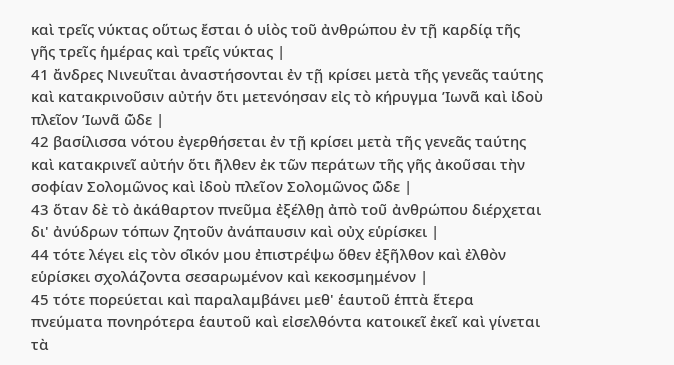καὶ τρει̃ς νύκτας οὕτως ἔσται ὁ υἱòς του̃ ἀνθρώπου ἐν τη̨̃ καρδία̨ τη̃ς γη̃ς τρει̃ς ἡμέρας καὶ τρει̃ς νύκτας |
41 ἄνδρες Νινευι̃ται ἀναστήσονται ἐν τη̨̃ κρίσει μετὰ τη̃ς γενεα̃ς ταύτης καὶ κατακρινου̃σιν αὐτήν ὅτι μετενόησαν εἰς τò κήρυγμα ’Ιωνα̃ καὶ ἰδοὺ πλει̃ον ’Ιωνα̃ ὡ̃δε |
42 βασίλισσα νότου ἐγερθήσεται ἐν τη̨̃ κρίσει μετὰ τη̃ς γενεα̃ς ταύτης καὶ κατακρινει̃ αὐτήν ὅτι ἠ̃λθεν ἐκ τω̃ν περάτων τη̃ς γη̃ς ἀκου̃σαι τὴν σοφίαν Σολομω̃νος καὶ ἰδοὺ πλει̃ον Σολομω̃νος ὡ̃δε |
43 ὅταν δὲ τò ἀκάθαρτον πνευ̃μα ἐξέλθη̨ ἀπò του̃ ἀνθρώπου διέρχεται δι' ἀνύδρων τόπων ζητου̃ν ἀνάπαυσιν καὶ οὐχ εὑρίσκει |
44 τότε λέγει εἰς τòν οἰ̃κόν μου ἐπιστρέψω ὅθεν ἐξη̃λθον καὶ ἐλθòν εὑρίσκει σχολάζοντα σεσαρωμένον καὶ κεκοσμημένον |
45 τότε πορεύεται καὶ παραλαμβάνει μεθ' ἑαυτου̃ ἑπτὰ ἕτερα πνεύματα πονηρότερα ἑαυτου̃ καὶ εἰσελθόντα κατοικει̃ ἐκει̃ καὶ γίνεται τὰ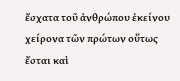ἔσχατα του̃ ἀνθρώπου ἐκείνου χείρονα τω̃ν πρώτων οὕτως ἔσται καὶ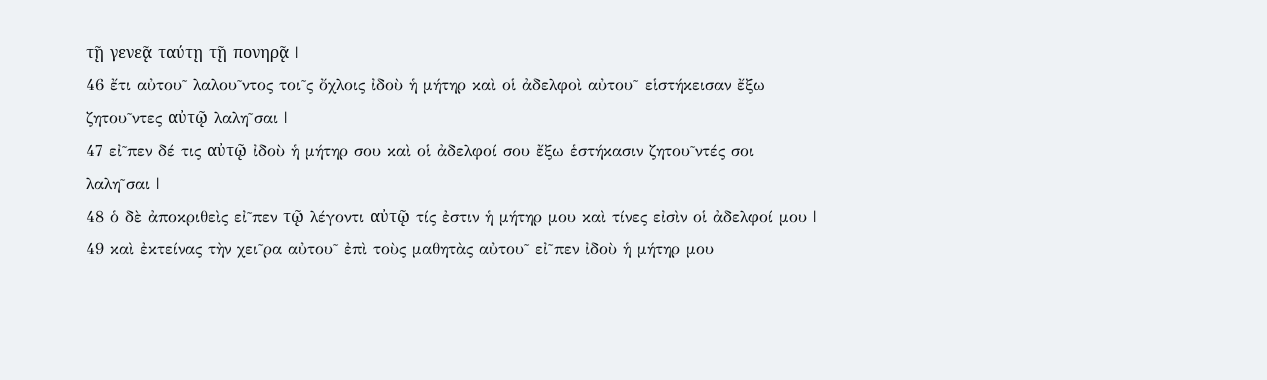τη̨̃ γενεα̨̃ ταύτη̨ τη̨̃ πονηρα̨̃ |
46 ἔτι αὐτου̃ λαλου̃ντος τοι̃ς ὄχλοις ἰδοὺ ἡ μήτηρ καὶ οἱ ἀδελφοὶ αὐτου̃ εἱστήκεισαν ἔξω ζητου̃ντες αὐτω̨̃ λαλη̃σαι |
47 εἰ̃πεν δέ τις αὐτω̨̃ ἰδοὺ ἡ μήτηρ σου καὶ οἱ ἀδελφοί σου ἔξω ἑστήκασιν ζητου̃ντές σοι λαλη̃σαι |
48 ὁ δὲ ἀποκριθεὶς εἰ̃πεν τω̨̃ λέγοντι αὐτω̨̃ τίς ἐστιν ἡ μήτηρ μου καὶ τίνες εἰσὶν οἱ ἀδελφοί μου |
49 καὶ ἐκτείνας τὴν χει̃ρα αὐτου̃ ἐπὶ τοὺς μαθητὰς αὐτου̃ εἰ̃πεν ἰδοὺ ἡ μήτηρ μου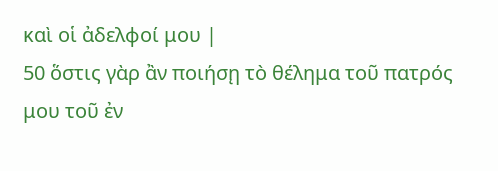καὶ οἱ ἀδελφοί μου |
50 ὅστις γὰρ ἂν ποιήση̨ τò θέλημα του̃ πατρός μου του̃ ἐν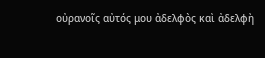οὐρανοι̃ς αὐτός μου ἀδελφòς καὶ ἀδελφὴ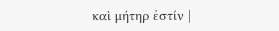καὶ μήτηρ ἐστίν |